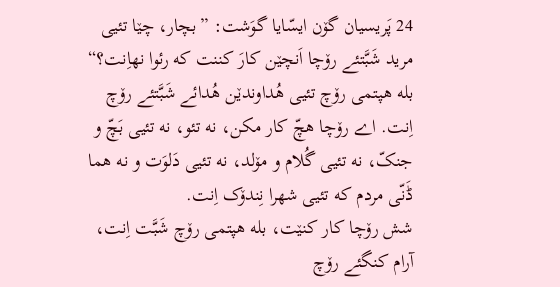24 پَریسیان گۆن ایسّایا گوَشت: ”بچار، چێا تئیی مرید شَبَّتئے رۆچا اَنچێن کارَ کننت که رئوا نهاِنت؟“
بله هپتمی رۆچ تئیی هُداوندێن هُدائے شَبَّتئے رۆچ اِنت. اے رۆچا هچّ کار مکن، نه تئو، نه تئیی بَچّ و جنکّ، نه تئیی گُلام و مۆلد، نه تئیی دَلوَت و نه هما ڈَنّی مردم که تئیی شهرا نِندۆک اِنت.
شش رۆچا کار کنێت، بله هپتمی رۆچ شَبَّت اِنت، آرام کنگئے رۆچ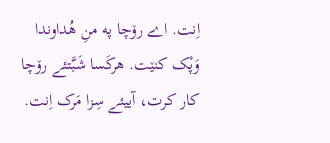اِنت. اے رۆچا په منِ هُداوندا وَپْک کنێت. هرکَسا شَبَّتئے رۆچا کار کرت، آییئے سِزا مَرک اِنت.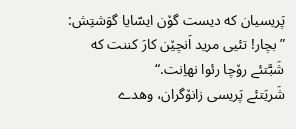پَریسیان که دیست گۆن ایسّایا گوَشتِش: ”بچار! تئیی مرید اَنچێن کارَ کننت که شَبَّتئے رۆچا رئوا نهاِنت.“
شَریَتئے پَریسی زانۆگران، وهدے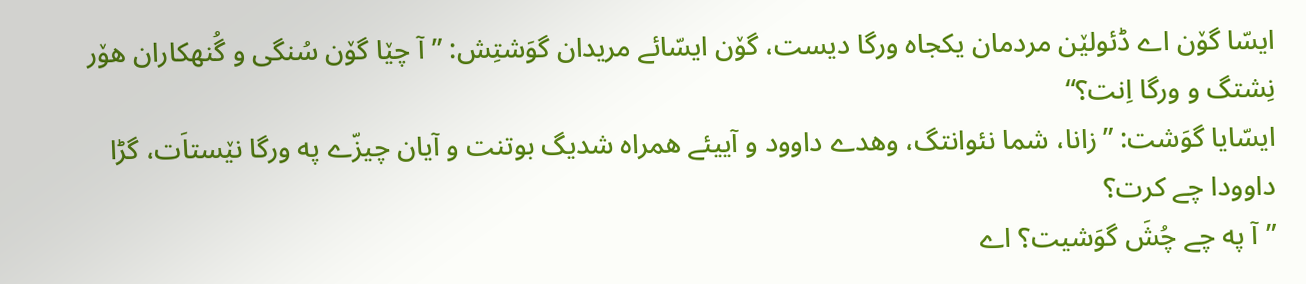ایسّا گۆن اے ڈئولێن مردمان یکجاه ورگا دیست، گۆن ایسّائے مریدان گوَشتِش: ”آ چێا گۆن سُنگی و گُنهکاران هۆر نِشتگ و ورگا اِنت؟“
ایسّایا گوَشت: ”زانا، شما نئوانتگ، وهدے داوود و آییئے همراه شدیگ بوتنت و آیان چیزّے په ورگا نێستاَت، گڑا داوودا چے کرت؟
”آ په چے چُشَ گوَشیت؟ اے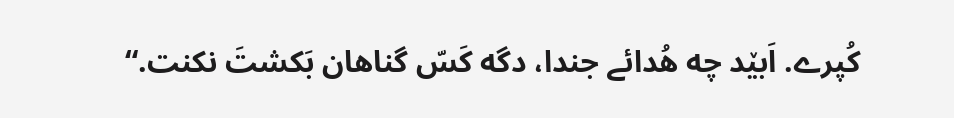کُپرے. اَبێد چه هُدائے جندا، دگه کَسّ گناهان بَکشتَ نکنت.“